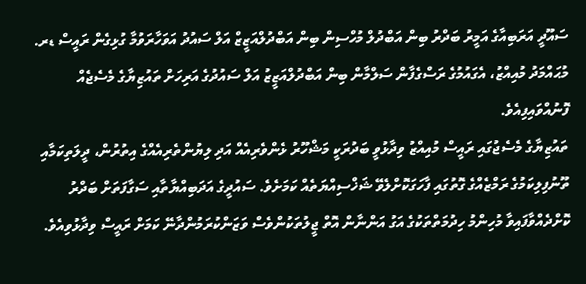ސައޫދީ އަރަބިއާގެ އަމީރު ބަދްރު ބިން އަބްދުލް މުހްސިން ބިން އަބްދުލްއަޒީޒް އަލް ސައުދު އަވަހާރަވުމާ ގުޅިގެން ރައީސް ޑރ. މުޙައްމަދު މުއިއްޒު، އެގައުމުގެ ރަސްގެފާން ސަލްމާން ބިން އަބްދުލްއަޒީޒު އަލް ސައުދުގެ އަރިހަށް ތައުޒިޔާގެ މެސެޖެއް ފޮނުއްވައިފިއެވެ.
ތައުޒިޔާގެ މެސެޖުގައި ރައީސް މުއިއްޒު ވިދާޅުވީ ބަދުރަކީ މަޝްހޫރު ޅެންވެރިއެއް އަދި ލިޔުންތެރިއެއްގެ އިތުރުން، ދީލަތިކަމާއި ތޫނުފިލިކަމުގެ ރަމްޒެއްގެ ގޮތުގައި ފާހަގަކޮށްލެވޭ ޝަޚްސިއްޔަތެއް ކަމަށެވެ. ސައުދީގެ އަދަބިއްޔާތާއި ސަގާފަތަށް ބަދްރު ކޮށްދެއްވާފައިވާ މުހިންމު ހިދުމަތްތަކުގެ އަގު އަންނާން އޮތް ޖީލުތަކުންވެސް ވަޒަންކުރަމުންދާނޭ ކަމަށް ރައީސް ވިދާޅުވިއެވެ.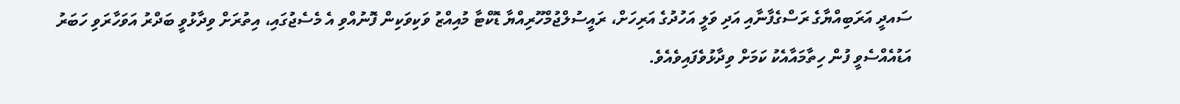ސައދީ އަރަބިއްޔާގެ ރަސްގެފާނާއި އަދި ވަލީ އަހުދުގެ އަރިހަށް، ރައީސުލްޖުމްހޫރިއްޔާ ޑޮކްޓާ މުއިއްޒު ވަކިވަކިން ފޮނުއްވި އެ މެސެޖުގައި، އިތުރަށް ވިދާޅުވީ ބަދްރު އަވަހާރަވި ހަބަރު އަޑުއެއްސެވީ ފުން ހިތާމައާއެކު ކަމަށް ވިދާޅުވެފައިވެއެވެ.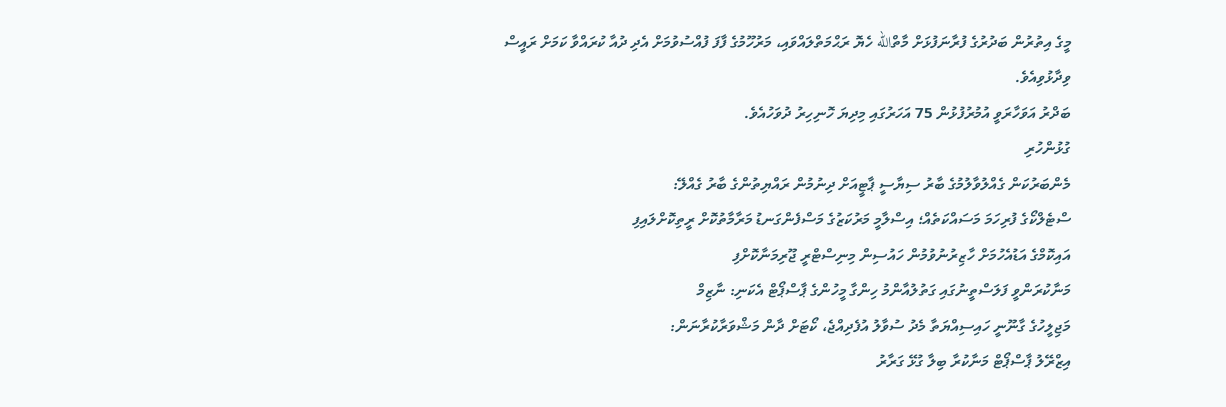މީގެ އިތުރުން ބަދުރުގެ ފުރާނަފުޅަށް މާތްالله ހެޔޮ ރަޙްމަތްލައްވައި، މަރުހޫމުގެ ފާފަ ފުއްސުވުމަށް އެދި ދުއާ ކުރައްވާ ކަމަށް ރައީސް ވިދާޅުވިއެވެ.
ބަދްރު އަވަހާރަވީ އުމުރުފުޅުން 75 އަހަރުގައި މިދިޔަ ހޮނިހިރު ދުވަހުއެވެ.
ގުޅުންހުރި
މެންބަރުކަން ގެއްލުވާލުމުގެ ބާރު ސިޔާސީ ޕާޓީއަށް ދިނުމުން ރައްޔިތުންގެ ބާރު ގެއްލޭ:
ސްޓެލްކޯގެ ފުރިހަމަ މަސައްކަތެއް؛ އިސްލާމީ މަރުކަޒުގެ މަސްފެންގަނޑު މަރާމާތުކޮށް ރީތިކޮށްލައިފި
އައިކޮމްގެ އަޑުއެހުމަށް ހާޒިރުނުވުމުން ހައުސިން މިނިސްޓްރީ ޖޫރިމަނާކޮށްފި
މަނާކުރަންވީ ފަލަސްތީނުގައި ގަތުލުއާންމު ހިންގާ މީހުންގެ ޕާސްޕޯޓް އެކަނި: ނާޒިމް
މަޖިލީހުގެ ގާނޫނީ ހައިސިއްޔަތާ މެދު ސުވާލު އުފެދިއްޖެ، ކޯޓަށް ދާން މަޝްވަރާކުރާނަން:
އިޒްރޭލު ޕާސްޕޯޓް މަނާކުރާ ބިލާ ގުޅޭ ގަރާރު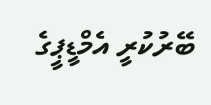ބޭރުކުރީ އެމްޑީޕީގެ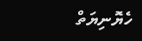ހެޔޮނިޔަތް